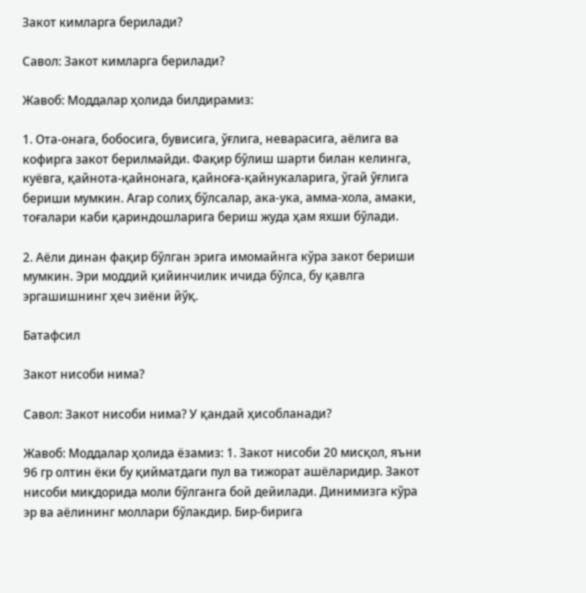Закот кимларга берилади?

Савол: Закот кимларга берилади?

Жавоб: Моддалар ҳолида билдирамиз:

1. Ота-онага, бобосига, бувисига, ўғлига, неварасига, аёлига ва кофирга закот берилмайди. Фақир бўлиш шарти билан келинга, куёвга, қайнота-қайнонага, қайноға-қайнукаларига, ўгай ўғлига бериши мумкин. Агар солиҳ бўлсалар, ака-ука, амма-хола, амаки, тоғалари каби қариндошларига бериш жуда ҳам яхши бўлади.

2. Аёли динан фақир бўлган эрига имомайнга кўра закот бериши мумкин. Эри моддий қийинчилик ичида бўлса, бу қавлга эргашишнинг ҳеч зиёни йўқ.

Батафсил

Закот нисоби нима?

Савол: Закот нисоби нима? У қандай ҳисобланади?

Жавоб: Моддалар ҳолида ёзамиз: 1. Закот нисоби 20 мисқол, яъни 96 гр олтин ёки бу қийматдаги пул ва тижорат ашёларидир. Закот нисоби миқдорида моли бўлганга бой дейилади. Динимизга кўра эр ва аёлининг моллари бўлакдир. Бир-бирига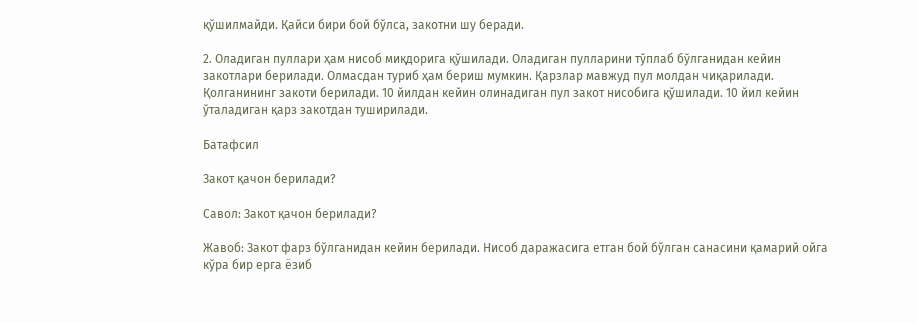қўшилмайди. Қайси бири бой бўлса, закотни шу беради.

2. Оладиган пуллари ҳам нисоб миқдорига қўшилади. Оладиган пулларини тўплаб бўлганидан кейин закотлари берилади. Олмасдан туриб ҳам бериш мумкин. Қарзлар мавжуд пул молдан чиқарилади. Қолганининг закоти берилади. 10 йилдан кейин олинадиган пул закот нисобига қўшилади. 10 йил кейин ўталадиган қарз закотдан туширилади.

Батафсил

Закот қачон берилади?

Савол: Закот қачон берилади?

Жавоб: Закот фарз бўлганидан кейин берилади. Нисоб даражасига етган бой бўлган санасини қамарий ойга кўра бир ерга ёзиб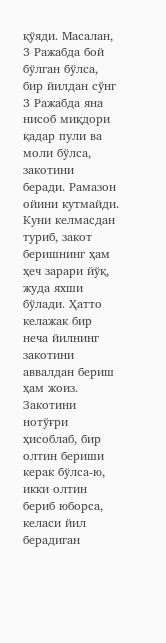қўяди. Масалан, 3 Ражабда бой бўлган бўлса, бир йилдан сўнг 3 Ражабда яна нисоб миқдори қадар пули ва моли бўлса, закотини беради. Рамазон ойини кутмайди. Куни келмасдан туриб, закот беришнинг ҳам ҳеч зарари йўқ, жуда яхши бўлади. Ҳатто келажак бир неча йилнинг закотини аввалдан бериш ҳам жоиз. Закотини нотўғри ҳисоблаб, бир олтин бериши керак бўлса-ю, икки олтин бериб юборса, келаси йил берадиган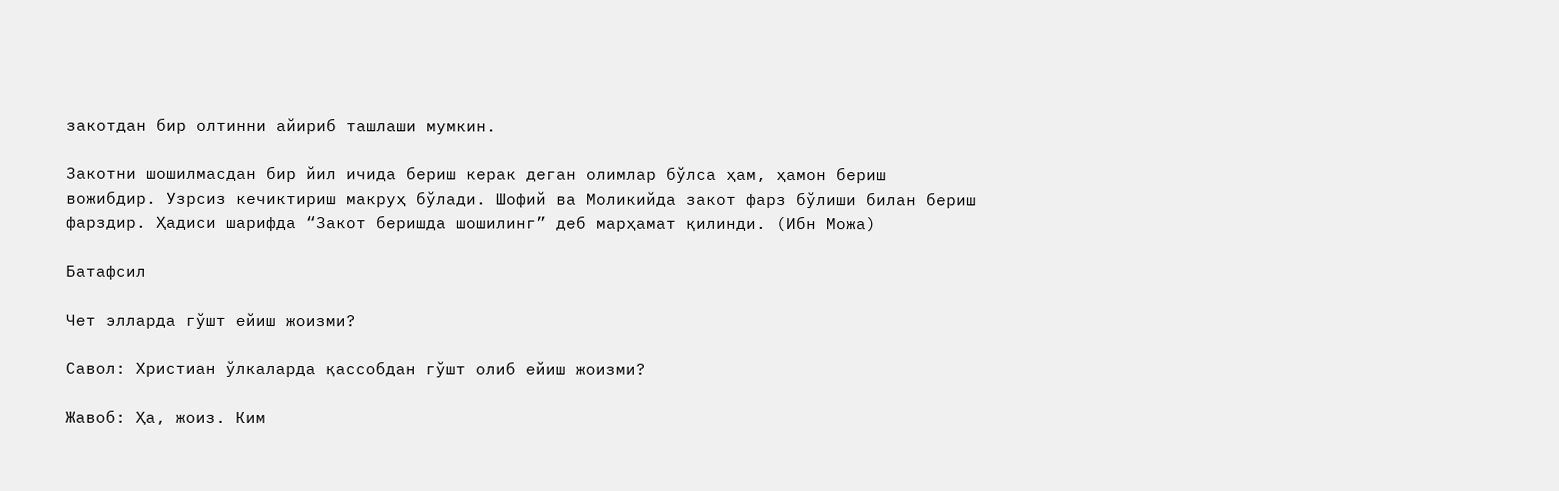закотдан бир олтинни айириб ташлаши мумкин.

Закотни шошилмасдан бир йил ичида бериш керак деган олимлар бўлса ҳам, ҳамон бериш вожибдир. Узрсиз кечиктириш макруҳ бўлади. Шофий ва Моликийда закот фарз бўлиши билан бериш фарздир. Ҳадиси шарифда “Закот беришда шошилинг” деб марҳамат қилинди. (Ибн Можа)

Батафсил

Чет элларда гўшт ейиш жоизми?

Савол: Христиан ўлкаларда қассобдан гўшт олиб ейиш жоизми?

Жавоб: Ҳа, жоиз. Ким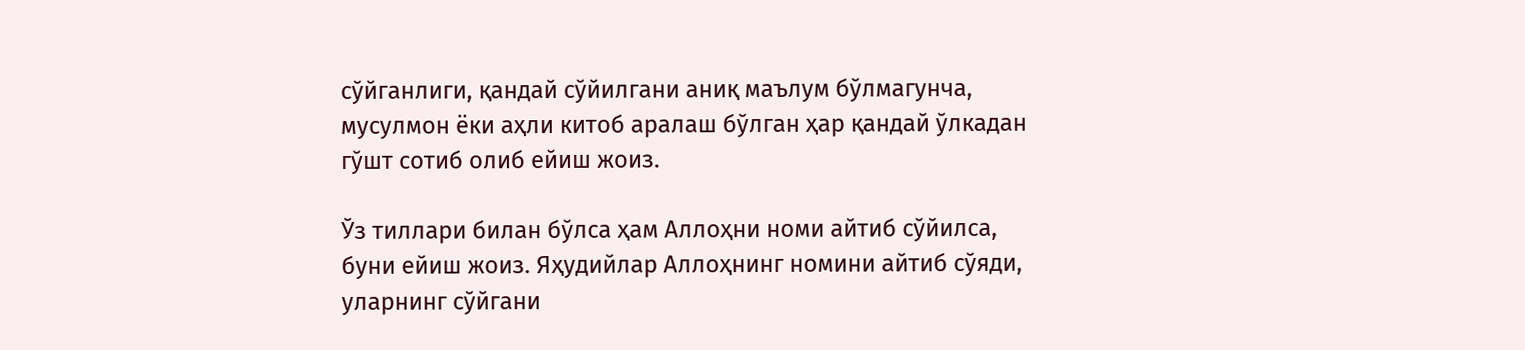сўйганлиги, қандай сўйилгани аниқ маълум бўлмагунча, мусулмон ёки аҳли китоб аралаш бўлган ҳар қандай ўлкадан гўшт сотиб олиб ейиш жоиз.

Ўз тиллари билан бўлса ҳам Аллоҳни номи айтиб сўйилса, буни ейиш жоиз. Яҳудийлар Аллоҳнинг номини айтиб сўяди, уларнинг сўйгани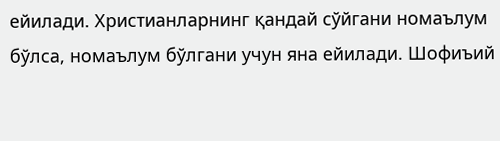ейилади. Христианларнинг қандай сўйгани номаълум бўлса, номаълум бўлгани учун яна ейилади. Шофиъий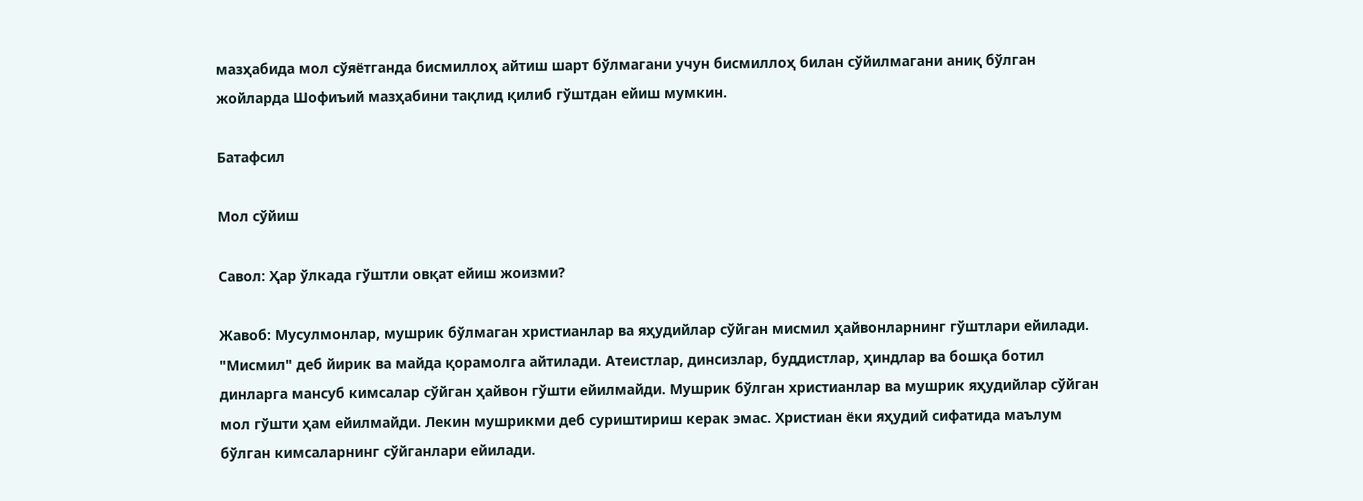мазҳабида мол сўяётганда бисмиллоҳ айтиш шарт бўлмагани учун бисмиллоҳ билан сўйилмагани аниқ бўлган жойларда Шофиъий мазҳабини тақлид қилиб гўштдан ейиш мумкин.

Батафсил

Мол сўйиш

Савол: Ҳар ўлкада гўштли овқат ейиш жоизми?

Жавоб: Мусулмонлар, мушрик бўлмаган христианлар ва яҳудийлар сўйган мисмил ҳайвонларнинг гўштлари ейилади. "Мисмил" деб йирик ва майда қорамолга айтилади. Атеистлар, динсизлар, буддистлар, ҳиндлар ва бошқа ботил динларга мансуб кимсалар сўйган ҳайвон гўшти ейилмайди. Мушрик бўлган христианлар ва мушрик яҳудийлар сўйган мол гўшти ҳам ейилмайди. Лекин мушрикми деб суриштириш керак эмас. Христиан ёки яҳудий сифатида маълум бўлган кимсаларнинг сўйганлари ейилади.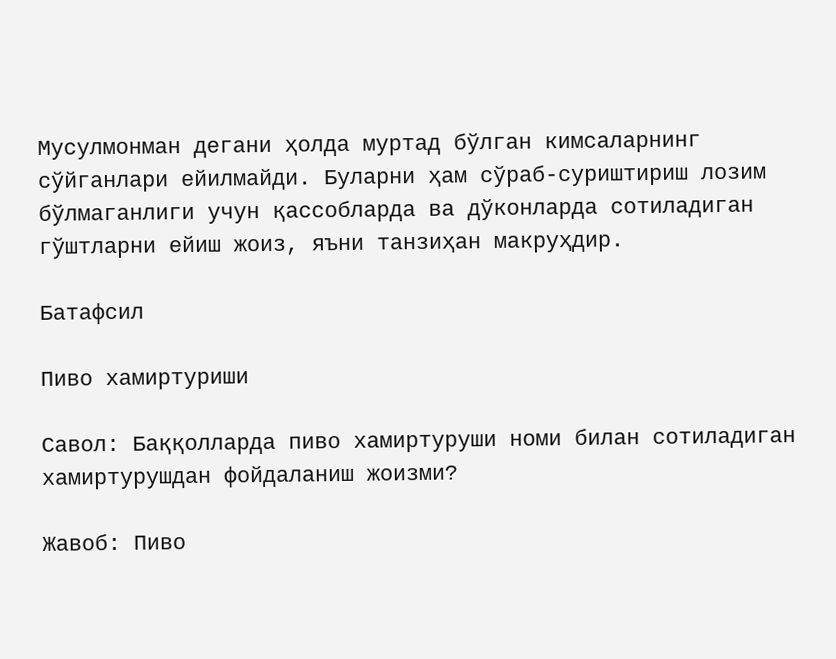Мусулмонман дегани ҳолда муртад бўлган кимсаларнинг сўйганлари ейилмайди. Буларни ҳам сўраб-суриштириш лозим бўлмаганлиги учун қассобларда ва дўконларда сотиладиган гўштларни ейиш жоиз, яъни танзиҳан макруҳдир.

Батафсил

Пиво хамиртуриши

Савол: Баққолларда пиво хамиртуруши номи билан сотиладиган хамиртурушдан фойдаланиш жоизми?

Жавоб: Пиво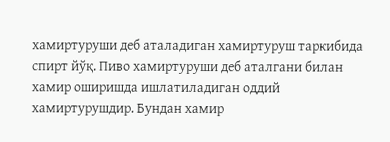хамиртуруши деб аталадиган хамиртуруш таркибида спирт йўқ. Пиво хамиртуруши деб аталгани билан хамир оширишда ишлатиладиган оддий хамиртурушдир. Бундан хамир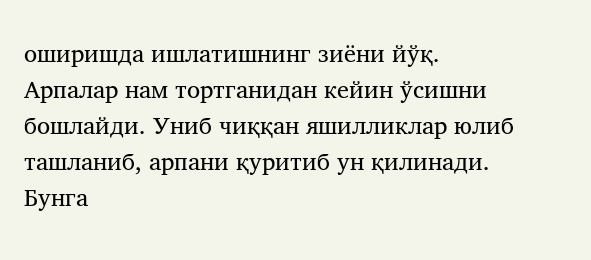оширишда ишлатишнинг зиёни йўқ. Арпалар нам тортганидан кейин ўсишни бошлайди. Униб чиққан яшилликлар юлиб ташланиб, арпани қуритиб ун қилинади. Бунга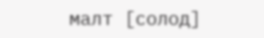малт [солод]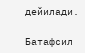дейилади.

Батафсил